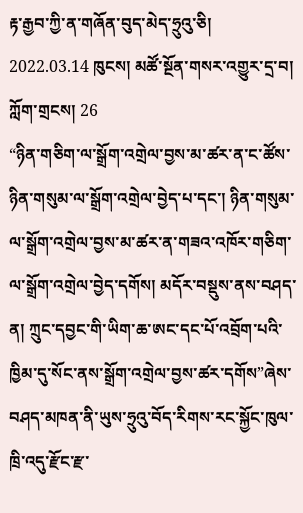རྟ་རྒྱབ་ཀྱི་ན་གཞོན་བུད་མེད་ཧྲུའུ་ཅི།
2022.03.14 ཁུངས། མཚོ་སྔོན་གསར་འགྱུར་དྲ་བ། ཀློག་གྲངས། 26
“ཉིན་གཅིག་ལ་སྒྲོག་འགྲེལ་བྱས་མ་ཚར་ན་ང་ཚོས་ཉིན་གསུམ་ལ་སྒྲོག་འགྲེལ་བྱེད་པ་དང་། ཉིན་གསུམ་ལ་སྒྲོག་འགྲེལ་བྱས་མ་ཚར་ན་གཟའ་འཁོར་གཅིག་ལ་སྒྲོག་འགྲེལ་བྱེད་དགོས། མདོར་བསྡུས་ནས་བཤད་ན། ཀྲུང་དབྱང་གི་ཡིག་ཆ་ཨང་དང་པོ་འབྲོག་པའི་ཁྱིམ་དུ་སོང་ནས་སྒྲོག་འགྲེལ་བྱས་ཚར་དགོས”ཞེས་བཤད་མཁན་ནི་ཡུས་ཧྲུའུ་བོད་རིགས་རང་སྐྱོང་ཁུལ་ཁྲི་འདུ་རྫོང་རྫ་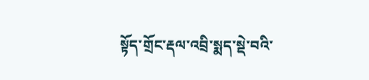སྟོད་གྲོང་རྡལ་འབྲི་སྨད་སྡེ་བའི་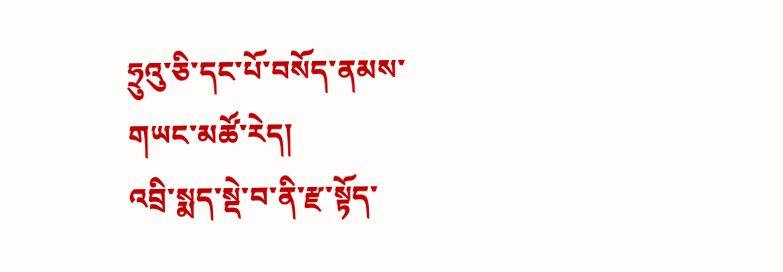ཧྲུའུ་ཅི་དང་པོ་བསོད་ནམས་གཡང་མཚོ་རེད།
འབྲི་སྨད་སྡེ་བ་ནི་རྫ་སྟོད་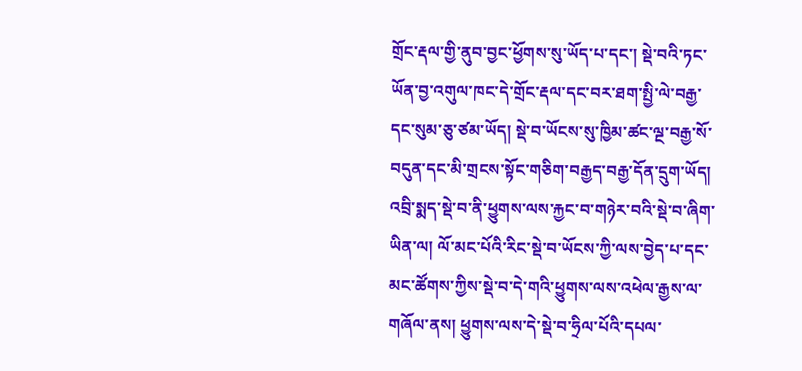གྲོང་རྡལ་གྱི་ནུབ་བྱང་ཕྱོགས་སུ་ཡོད་པ་དང་། སྡེ་བའི་ཏང་ཡོན་བྱ་འགུལ་ཁང་དེ་གྲོང་རྡལ་དང་བར་ཐག་སྤྱི་ལེ་བརྒྱ་དང་སུམ་ཅུ་ཙམ་ཡོད། སྡེ་བ་ཡོངས་སུ་ཁྱིམ་ཚང་ལྔ་བརྒྱ་སོ་བདུན་དང་མི་གྲངས་སྟོང་གཅིག་བརྒྱད་བརྒྱ་དོན་དྲུག་ཡོད། འབྲི་སྨད་སྡེ་བ་ནི་ཕྱུགས་ལས་རྐྱང་བ་གཉེར་བའི་སྡེ་བ་ཞིག་ཡིན་ལ། ལོ་མང་པོའི་རིང་སྡེ་བ་ཡོངས་ཀྱི་ལས་བྱེད་པ་དང་མང་ཚོགས་ཀྱིས་སྡེ་བ་དེ་གའི་ཕྱུགས་ལས་འཕེལ་རྒྱས་ལ་གཞོལ་ནས། ཕྱུགས་ལས་དེ་སྡེ་བ་ཧྲིལ་པོའི་དཔལ་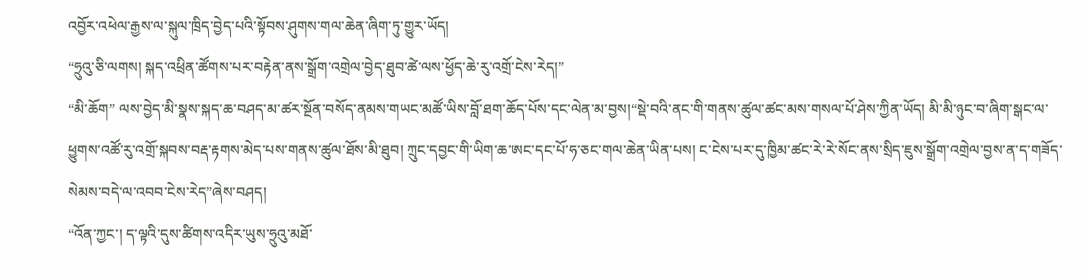འབྱོར་འཕེལ་རྒྱས་ལ་སྐུལ་ཁྲིད་བྱེད་པའི་སྟོབས་ཤུགས་གལ་ཆེན་ཞིག་ཏུ་གྱུར་ཡོད།
“ཧྲུའུ་ཅི་ལགས། སྐད་འཕྲིན་ཚོགས་པར་བརྟེན་ནས་སྒྲོག་འགྲེལ་བྱེད་ཐུབ་ཚེ་ལས་ཕྱོད་ཆེ་རུ་འགྲོ་ངེས་རེད།”
“མི་ཆོག” ལས་བྱེད་མི་སྣས་སྐད་ཆ་བཤད་མ་ཚར་སྔོན་བསོད་ནམས་གཡང་མཚོ་ཡིས་བློ་ཐག་ཆོད་པོས་དང་ལེན་མ་བྱས།“སྡེ་བའི་ནང་གི་གནས་ཚུལ་ཚང་མས་གསལ་པོ་ཤེས་ཀྱིན་ཡོད། མི་མི་ཉུང་བ་ཞིག་སྒང་ལ་ཕྱུགས་འཚོ་རུ་འགྲོ་སྐབས་བརྡ་རྟགས་མེད་པས་གནས་ཚུལ་ཐོས་མི་ཐུབ། ཀྲུང་དབྱང་གི་ཡིག་ཆ་ཨང་དང་པོ་ཧ་ཅང་གལ་ཆེན་ཡིན་པས། ང་ངེས་པར་དུ་ཁྱིམ་ཚང་རེ་རེ་སོང་ནས་སྲིད་ཇུས་སྒྲོག་འགྲེལ་བྱས་ན་ད་གཟོད་སེམས་བདེ་ལ་འབབ་ངེས་རེད”ཞེས་བཤད།
“འོན་ཀྱང་། ད་ལྟའི་དུས་ཚིགས་འདིར་ཡུས་ཧྲུའུ་མཐོ་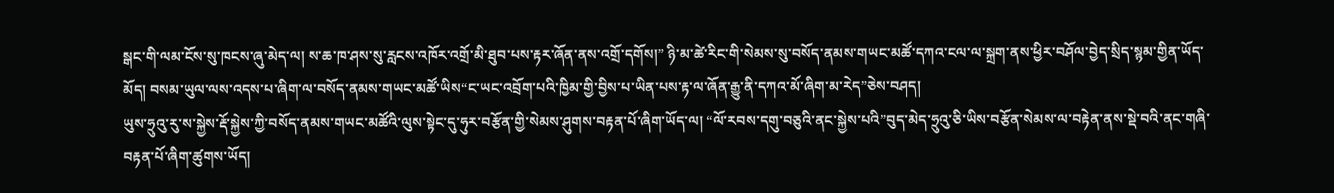སྒང་གི་ལམ་ངོས་སུ་ཁངས་ཞུ་མེད་ལ། ས་ཆ་ཁ་ཤས་སུ་རླངས་འཁོར་འགྲོ་མི་ཐུབ་པས་རྟར་ཞོན་ནས་འགྲོ་དགོས།” ཉི་མ་ཚེ་རིང་གི་སེམས་སུ་བསོད་ནམས་གཡང་མཚོ་དཀའ་ངལ་ལ་སྐྲག་ནས་ཕྱིར་བཤོལ་བྱེད་སྲིད་སྙམ་གྱིན་ཡོད་མོད། བསམ་ཡུལ་ལས་འདས་པ་ཞིག་ལ་བསོད་ནམས་གཡང་མཚོ་ཡིས“ང་ཡང་འབྲོག་པའི་ཁྱིམ་གྱི་བྱིས་པ་ཡིན་པས་རྟ་ལ་ཞོན་རྒྱུ་ནི་དཀའ་མོ་ཞིག་མ་རེད”ཅེས་བཤད།
ཡུས་ཧྲུའུ་རུ་ས་སྐྱེས་རྡོ་སྐྱེས་ཀྱི་བསོད་ནམས་གཡང་མཚོའི་ལུས་སྟེང་དུ་ཧུར་བརྩོན་གྱི་སེམས་ཤུགས་བརྟན་པོ་ཞིག་ཡོད་ལ། “ལོ་རབས་དགུ་བཅུའི་ནང་སྐྱེས་པའི”བུད་མེད་ཧྲུའུ་ཅི་ཡིས་བརྩོན་སེམས་ལ་བརྟེན་ནས་སྡེ་བའི་ནང་གཞི་བརྟན་པོ་ཞིག་ཚུགས་ཡོད།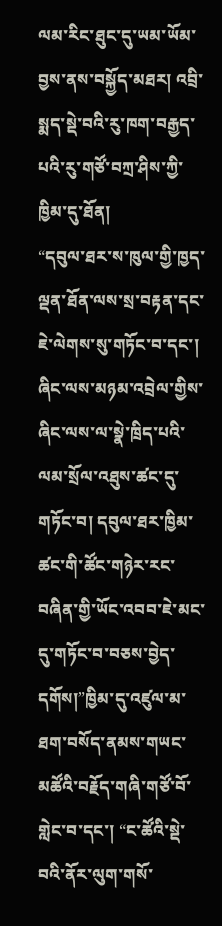ལམ་རིང་ཐུང་དུ་ཡམ་ཡོམ་བྱས་ནས་བསྐྱོད་མཐར། འབྲི་སྨད་སྡེ་བའི་རུ་ཁག་བརྒྱད་པའི་རུ་གཙོ་བཀྲ་ཤིས་ཀྱི་ཁྱིམ་དུ་ཐོན།
“དབུལ་ཐར་ས་ཁུལ་གྱི་ཁྱད་ལྡན་ཐོན་ལས་སྲ་བརྟན་དང་ཇེ་ལེགས་སུ་གཏོང་བ་དང་། ཞིང་ལས་མཉམ་འབྲེལ་གྱིས་ཞིང་ལས་ལ་སྣེ་ཁྲིད་པའི་ལམ་སྲོལ་འཐུས་ཚང་དུ་གཏོང་བ། དབུལ་ཐར་ཁྱིམ་ཚང་གི་ཚོང་གཉེར་རང་བཞིན་གྱི་ཡོང་འབབ་ཇེ་མང་དུ་གཏོང་བ་བཅས་བྱེད་དགོས།”ཁྱིམ་དུ་འཛུལ་མ་ཐག་བསོད་ནམས་གཡང་མཚོའི་བརྗོད་གཞི་གཙོ་བོ་གླེང་བ་དང་། “ང་ཚོའི་སྡེ་བའི་ནོར་ལུག་གསོ་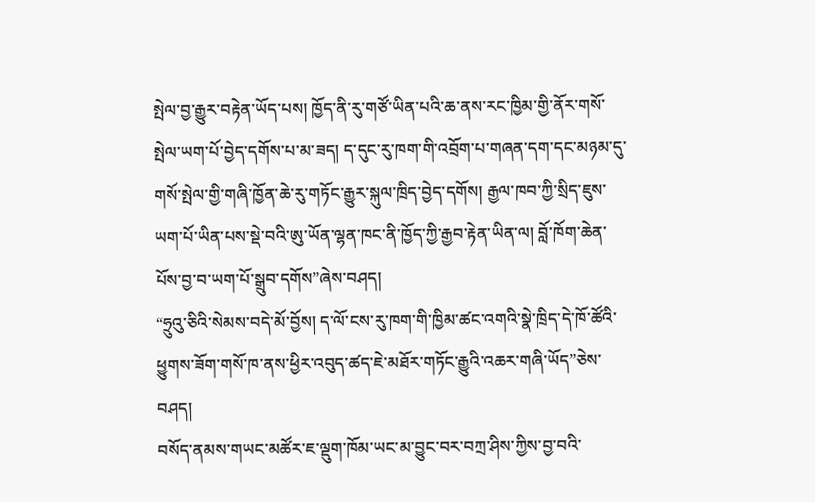སྤེལ་བྱ་རྒྱུར་བརྟེན་ཡོད་པས། ཁྱོད་ནི་རུ་གཙོ་ཡིན་པའི་ཆ་ནས་རང་ཁྱིམ་གྱི་ནོར་གསོ་སྤེལ་ཡག་པོ་བྱེད་དགོས་པ་མ་ཟད། ད་དུང་རུ་ཁག་གི་འབྲོག་པ་གཞན་དག་དང་མཉམ་དུ་གསོ་སྤེལ་གྱི་གཞི་ཁྱོན་ཆེ་རུ་གཏོང་རྒྱུར་སྐུལ་ཁྲིད་བྱེད་དགོས། རྒྱལ་ཁབ་ཀྱི་སྲིད་ཇུས་ཡག་པོ་ཡིན་པས་སྡེ་བའི་ཨུ་ཡོན་ལྷན་ཁང་ནི་ཁྱོད་ཀྱི་རྒྱབ་རྟེན་ཡིན་ལ། བློ་ཁོག་ཆེན་པོས་བྱ་བ་ཡག་པོ་སྒྲུབ་དགོས”ཞེས་བཤད།
“ཧྲུའུ་ཅིའི་སེམས་བདེ་མོ་བྱོས། ད་ལོ་ངས་རུ་ཁག་གི་ཁྱིམ་ཚང་འགའི་སྣེ་ཁྲིད་དེ་ཁོ་ཚོའི་ཕྱུགས་ཟོག་གསོ་ཁ་ནས་ཕྱིར་འབུད་ཚད་ཇེ་མཐོར་གཏོང་རྒྱུའི་འཆར་གཞི་ཡོད”ཅེས་བཤད།
བསོད་ནམས་གཡང་མཚོར་ཇ་ལྡུག་ཁོམ་ཡང་མ་བྱུང་བར་བཀྲ་ཤིས་ཀྱིས་བྱ་བའི་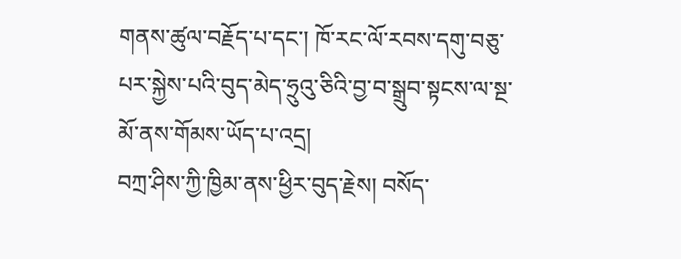གནས་ཚུལ་བརྗོད་པ་དང་། ཁོ་རང་ལོ་རབས་དགུ་བཅུ་པར་སྐྱེས་པའི་བུད་མེད་ཧྲུའུ་ཅིའི་བྱ་བ་སྒྲུབ་སྟངས་ལ་སྔ་མོ་ནས་གོམས་ཡོད་པ་འདྲ།
བཀྲ་ཤིས་ཀྱི་ཁྱིམ་ནས་ཕྱིར་བུད་རྗེས། བསོད་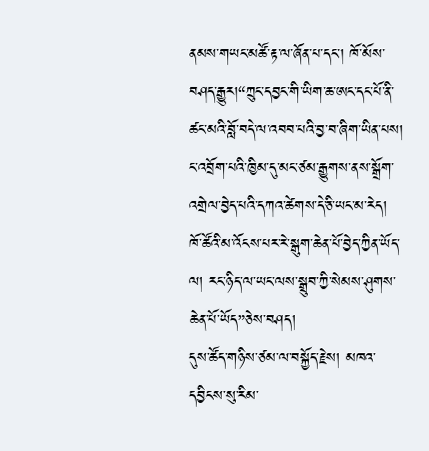ནམས་གཡང་མཚོ་རྟ་ལ་ཞོན་པ་དང་། ཁོ་མོས་བཤད་རྒྱུར།“ཀྲུང་དབྱང་གི་ཡིག་ཆ་ཨང་དང་པོ་ནི་ཚང་མའི་བློ་བདེ་ལ་འབབ་པའི་བྱ་བ་ཞིག་ཡིན་པས། ང་འབྲོག་པའི་ཁྱིམ་དུ་མང་ཙམ་རྒྱུགས་ནས་སྒྲོག་འགྲེལ་བྱེད་པའི་དཀའ་ཚེགས་དེ་ཅི་ཡང་མ་རེད། ཁོ་ཚོའི་མ་འོངས་པར་རེ་སྒུག་ཆེན་པོ་བྱེད་ཀྱིན་ཡོད་ལ། རང་ཉིད་ལ་ཡང་ལས་སྒྲུབ་ཀྱི་སེམས་ཤུགས་ཆེན་པོ་ཡོད”ཅེས་བཤད།
དུས་ཚོད་གཉིས་ཙམ་ལ་བསྐྱོད་རྗེས། མཁའ་དབྱིངས་སུ་རིམ་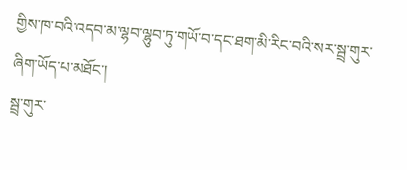གྱིས་ཁ་བའི་འདབ་མ་ལྷབ་ལྷུབ་ཏུ་གཡོ་བ་དང་ཐག་མི་རིང་བའི་སར་སྦྲ་གུར་ཞིག་ཡོད་པ་མཐོང་།
སྦྲ་གུར་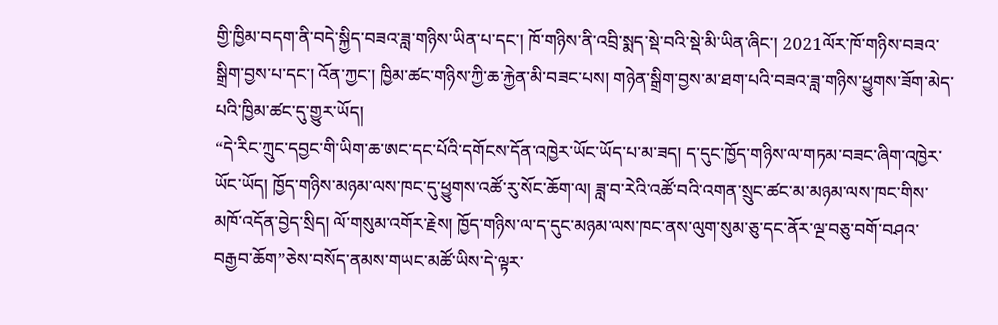གྱི་ཁྱིམ་བདག་ནི་བདེ་སྐྱིད་བཟའ་ཟླ་གཉིས་ཡིན་པ་དང་། ཁོ་གཉིས་ནི་འབྲི་སྨད་སྡེ་བའི་སྡེ་མི་ཡིན་ཞིང་། 2021ལོར་ཁོ་གཉིས་བཟའ་སྒྲིག་བྱས་པ་དང་། འོན་ཀྱང་། ཁྱིམ་ཚང་གཉིས་ཀྱི་ཆ་རྐྱེན་མི་བཟང་པས། གཉེན་སྒྲིག་བྱས་མ་ཐག་པའི་བཟའ་ཟླ་གཉིས་ཕྱུགས་ཟོག་མེད་པའི་ཁྱིམ་ཚང་དུ་གྱུར་ཡོད།
“དེ་རིང་ཀྲུང་དབྱང་གི་ཡིག་ཆ་ཨང་དང་པོའི་དགོངས་དོན་འཁྱེར་ཡོང་ཡོད་པ་མ་ཟད། ད་དུང་ཁྱོད་གཉིས་ལ་གཏམ་བཟང་ཞིག་འཁྱེར་ཡོང་ཡོད། ཁྱོད་གཉིས་མཉམ་ལས་ཁང་དུ་ཕྱུགས་འཚོ་རུ་སོང་ཆོག་ལ། ཟླ་བ་རེའི་འཚོ་བའི་འགན་སྲུང་ཚང་མ་མཉམ་ལས་ཁང་གིས་མཁོ་འདོན་བྱེད་སྲིད། ལོ་གསུམ་འགོར་རྗེས། ཁྱོད་གཉིས་ལ་ད་དུང་མཉམ་ལས་ཁང་ནས་ལུག་སུམ་ཅུ་དང་ནོར་ལྔ་བཅུ་བགོ་བཤའ་བརྒྱབ་ཆོག”ཅེས་བསོད་ནམས་གཡང་མཚོ་ཡིས་དེ་ལྟར་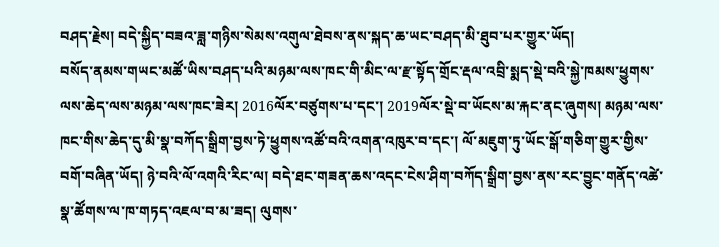བཤད་རྗེས། བདེ་སྐྱིད་བཟའ་ཟླ་གཉིས་སེམས་འགུལ་ཐེབས་ནས་སྐད་ཆ་ཡང་བཤད་མི་ཐུབ་པར་གྱུར་ཡོད།
བསོད་ནམས་གཡང་མཚོ་ཡིས་བཤད་པའི་མཉམ་ལས་ཁང་གི་མིང་ལ་རྫ་སྟོད་གྲོང་རྡལ་འབྲི་སྨད་སྡེ་བའི་སྐྱེ་ཁམས་ཕྱུགས་ལས་ཆེད་ལས་མཉམ་ལས་ཁང་ཟེར། 2016ལོར་བཙུགས་པ་དང་། 2019ལོར་སྡེ་བ་ཡོངས་མ་རྐང་ནང་ཞུགས། མཉམ་ལས་ཁང་གིས་ཆེད་དུ་མི་སྣ་བཀོད་སྒྲིག་བྱས་ཏེ་ཕྱུགས་འཚོ་བའི་འགན་འཁུར་བ་དང་། ལོ་མཇུག་ཏུ་ཡོང་སྒོ་གཅིག་གྱུར་གྱིས་བགོ་བཞིན་ཡོད། ཉེ་བའི་ལོ་འགའི་རིང་ལ། བདེ་ཐང་གཟན་ཆས་འདང་ངེས་ཤིག་བཀོད་སྒྲིག་བྱས་ནས་རང་བྱུང་གནོད་འཚེ་སྣ་ཚོགས་ལ་ཁ་གཏད་འཇལ་བ་མ་ཟད། ལུགས་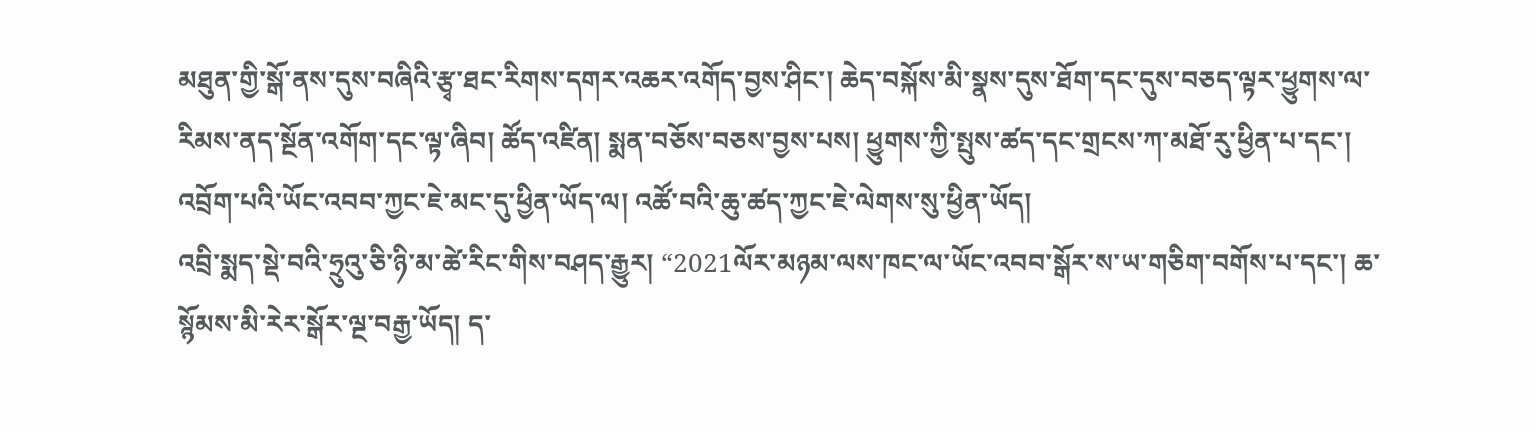མཐུན་གྱི་སྒོ་ནས་དུས་བཞིའི་རྩྭ་ཐང་རིགས་དགར་འཆར་འགོད་བྱས་ཤིང་། ཆེད་བསྐོས་མི་སྣས་དུས་ཐོག་དང་དུས་བཅད་ལྟར་ཕྱུགས་ལ་རིམས་ནད་སྔོན་འགོག་དང་ལྟ་ཞིབ། ཚོད་འཛིན། སྨན་བཅོས་བཅས་བྱས་པས། ཕྱུགས་ཀྱི་སྤུས་ཚད་དང་གྲངས་ཀ་མཐོ་རུ་ཕྱིན་པ་དང་། འབྲོག་པའི་ཡོང་འབབ་ཀྱང་ཇེ་མང་དུ་ཕྱིན་ཡོད་ལ། འཚོ་བའི་ཆུ་ཚད་ཀྱང་ཇེ་ལེགས་སུ་ཕྱིན་ཡོད།
འབྲི་སྨད་སྡེ་བའི་ཧྲུའུ་ཅི་ཉི་མ་ཚེ་རིང་གིས་བཤད་རྒྱུར། “2021ལོར་མཉམ་ལས་ཁང་ལ་ཡོང་འབབ་སྒོར་ས་ཡ་གཅིག་བགོས་པ་དང་། ཆ་སྙོམས་མི་རེར་སྒོར་ལྔ་བརྒྱ་ཡོད། ད་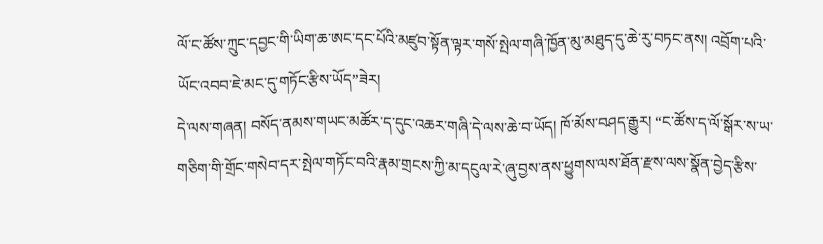ལོ་ང་ཚོས་ཀྲུང་དབྱང་གི་ཡིག་ཆ་ཨང་དང་པོའི་མཛུབ་སྟོན་ལྟར་གསོ་སྤེལ་གཞི་ཁྱོན་མུ་མཐུད་དུ་ཆེ་རུ་བཏང་ནས། འབྲོག་པའི་ཡོང་འབབ་ཇེ་མང་དུ་གཏོང་རྩིས་ཡོད”ཟེར།
དེ་ལས་གཞན། བསོད་ནམས་གཡང་མཚོར་ད་དུང་འཆར་གཞི་དེ་ལས་ཆེ་བ་ཡོད། ཁོ་མོས་བཤད་རྒྱུར། “ང་ཚོས་ད་ལོ་སྒོར་ས་ཡ་གཅིག་གི་གྲོང་གསེབ་དར་སྤེལ་གཏོང་བའི་རྣམ་གྲངས་ཀྱི་མ་དངུལ་རེ་ཞུ་བྱས་ནས་ཕྱུགས་ལས་ཐོན་རྫས་ལས་སྣོན་བྱེད་རྩིས་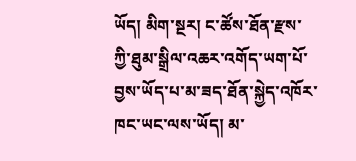ཡོད། མིག་སྔར། ང་ཚོས་ཐོན་རྫས་ཀྱི་ཐུམ་སྒྲིལ་འཆར་འགོད་ཡག་པོ་བྱས་ཡོད་པ་མ་ཟད་ཐོན་སྐྱེད་འཁོར་ཁང་ཡང་ལས་ཡོད། མ་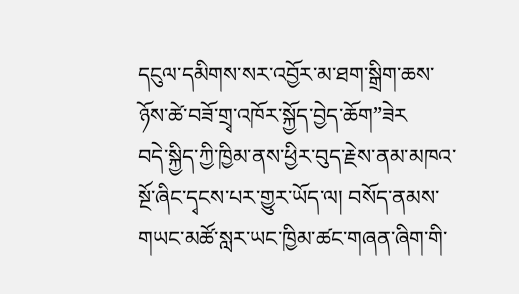དངུལ་དམིགས་སར་འབྱོར་མ་ཐག་སྒྲིག་ཆས་ཉོས་ཚེ་བཟོ་གྲྭ་འཁོར་སྐྱོད་བྱེད་ཆོག”ཟེར
བདེ་སྐྱིད་ཀྱི་ཁྱིམ་ནས་ཕྱིར་བུད་རྗེས་ནམ་མཁའ་སྔོ་ཞིང་དྭངས་པར་གྱུར་ཡོད་ལ། བསོད་ནམས་གཡང་མཚོ་སླར་ཡང་ཁྱིམ་ཚང་གཞན་ཞིག་གི་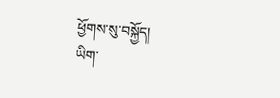ཕྱོགས་སུ་བསྐྱོད།
ཡིག་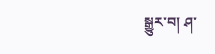སྒྱུར་བ། ཤ་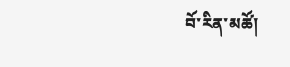བོ་རིན་མཚོ།